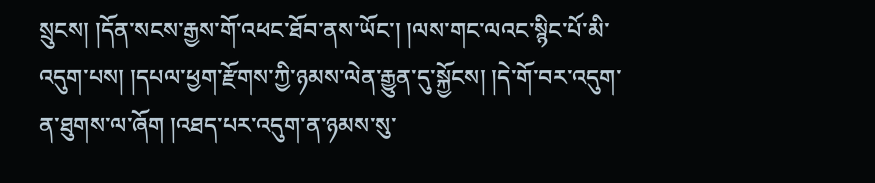སྲུངས། །དོན་སངས་རྒྱས་གོ་འཕང་ཐོབ་ནས་ཡོང་། །ལས་གང་ལའང་སྙིང་པོ་མི་འདུག་པས། །དཔལ་ཕྱག་རྫོགས་ཀྱི་ཉམས་ལེན་རྒྱུན་དུ་སྐྱོངས། །དེ་གོ་བར་འདུག་ན་ཐུགས་ལ་ཞོག །འཐད་པར་འདུག་ན་ཉམས་སུ་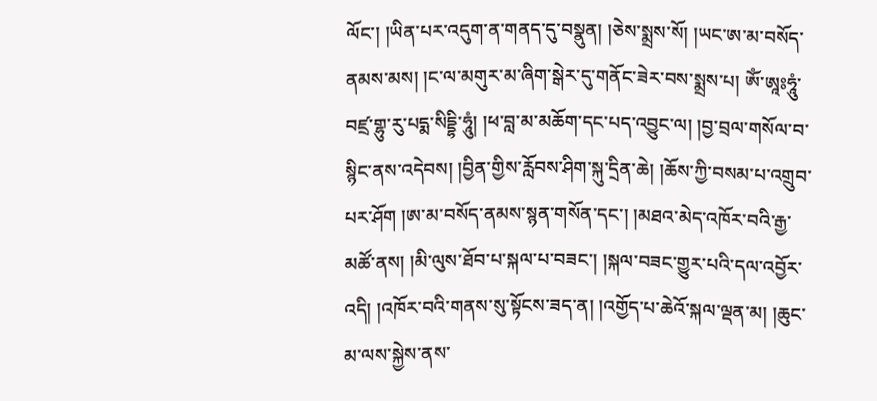ལོང་། །ཡིན་པར་འདུག་ན་གནད་དུ་བསྣུན། །ཅེས་སྨྲས་སོ། །ཡང་ཨ་མ་བསོད་ནམས་མས། །ང་ལ་མགུར་མ་ཞིག་སྒེར་དུ་གནོང་ཟེར་བས་སྨྲས་པ། ཨོཾ་ཨཱཿཧཱུཾ་བཛྲ་གྷུ་རུ་པདྨ་སིདྡྷི་ཧཱུཾ། །ཕ་བླ་མ་མཆོག་དང་པད་འབྱུང་ལ། །བྱ་བྲལ་གསོལ་བ་སྙིང་ནས་འདེབས། །བྱིན་གྱིས་རློབས་ཤིག་སྐུ་དྲིན་ཆེ། །ཆོས་ཀྱི་བསམ་པ་འགྲུབ་པར་ཤོག །ཨ་མ་བསོད་ནམས་སྙན་གསོན་དང་། །མཐའ་མེད་འཁོར་བའི་རྒྱ་མཚོ་ནས། །མི་ལུས་ཐོབ་པ་སྐལ་པ་བཟང་། །སྐལ་བཟང་གྱུར་པའི་དལ་འབྱོར་འདི། །འཁོར་བའི་གནས་སུ་སྟོངས་ཟད་ན། །འགྱོད་པ་ཆེའོ་སྐལ་ལྡན་མ། །ཆུང་མ་ལས་སྐྱེས་ནས་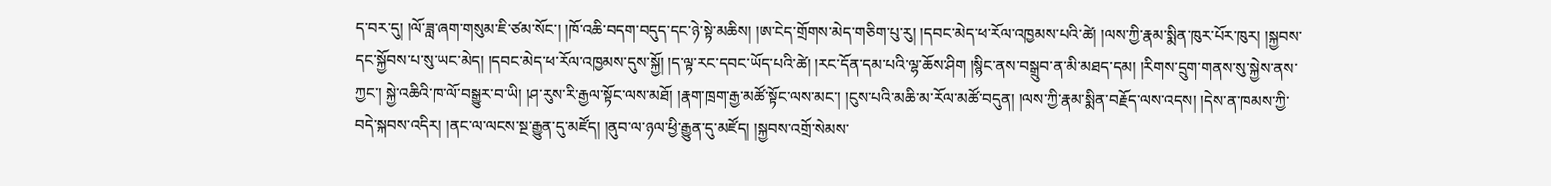ད་བར་དུ། །ལོ་ཟླ་ཞག་གསུམ་ཇི་ཙམ་སོང་། །ཁོ་འཆི་བདག་བདུད་དང་ཉེ་སྟེ་མཆིས། །ཨ་ངེད་གྲོགས་མེད་གཅིག་པུ་རུ། །དབང་མེད་ཕ་རོལ་འཁྱམས་པའི་ཚེ། །ལས་ཀྱི་རྣམ་སྨིན་ཁུར་པོར་ཁུར། །སྐྱབས་དང་སྐྱོབས་པ་སུ་ཡང་མེད། །དབང་མེད་ཕ་རོལ་འཁྱམས་དུས་སྐྱོ། །ད་ལྟ་རང་དབང་ཡོད་པའི་ཚེ། །རང་དོན་དམ་པའི་ལྷ་ཆོས་ཤིག །སྙིང་ནས་བསྒྲུབ་ན་མི་མཐད་དམ། །རིགས་དྲུག་གནས་སུ་སྐྱེས་ནས་ཀྱང་། སྐྱེ་འཆིའི་ཁ་ལོ་བསྒྱུར་བ་ཡི། །ཤ་རུས་རི་རྒྱལ་སྟོང་ལས་མཐོ། །རྣག་ཁྲག་རྒྱ་མཚོ་སྟོང་ལས་མང་། །ངུས་པའི་མཆི་མ་རོལ་མཚོ་བདུན། །ལས་ཀྱི་རྣམ་སྨིན་བརྗོད་ལས་འདས། །དེས་ན་ཁམས་ཀྱི་བདེ་སྐབས་འདིར། །ནང་ལ་ལངས་སྔ་རྒྱུན་དུ་མཛོད། །ནུབ་ལ་ཉལ་ཕྱི་རྒྱུན་དུ་མཛོད། །སྐྱབས་འགྲོ་སེམས་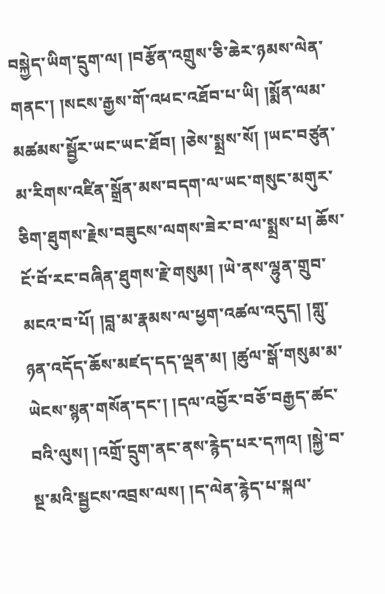བསྐྱེད་ཡིག་དྲུག་ལ། །བརྩོན་འགྲུས་ཅི་ཆེར་ཉམས་ལེན་གནང་། །སངས་རྒྱས་གོ་འཕང་འཐོབ་པ་ཡི། །སྨོན་ལམ་མཚམས་སྦྱོར་ཡང་ཡང་ཐོབ། །ཅེས་སྨྲས་སོ། །ཡང་བཙུན་མ་རིགས་འཛིན་སྒྲོན་མས་བདག་ལ་ཡང་གསུང་མགུར་ཅིག་ཐུགས་རྗེས་བཟུངས་ལགས་ཟེར་བ་ལ་སྨྲས་པ། ཆོས་ངོ་བོ་རང་བཞིན་ཐུགས་རྗེ་གསུམ། །ཡེ་ནས་ལྷུན་གྲུབ་མངའ་བ་པོ། །བླ་མ་རྣམས་ལ་ཕྱག་འཚལ་འདུད། །གླུ་ཉན་འདོད་ཆོས་མཛད་དད་ལྡན་མ། །ཚུལ་སྒོ་གསུམ་མ་ཡེངས་སྙན་གསོན་དང་། །དལ་འབྱོར་བཅོ་བརྒྱད་ཚང་བའི་ལུས། །འགྲོ་དྲུག་ནང་ནས་རྙེད་པར་དཀའ། །སྐྱེ་བ་སྔ་མའི་སྦྱངས་འབྲས་ལས། །ད་ལེན་རྙེད་པ་སྐལ་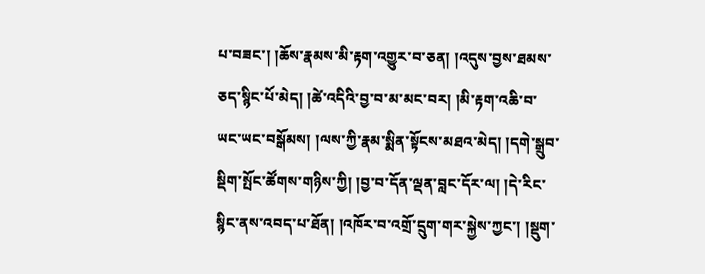པ་བཟང་། །ཆོས་རྣམས་མི་རྟག་འགྱུར་བ་ཅན། །འདུས་བྱས་ཐམས་ཅད་སྙིང་པོ་མེད། །ཚེ་འདིའི་བྱ་བ་མ་མང་བར། །མི་རྟག་འཆི་བ་ཡང་ཡང་བསྒོམས། །ལས་ཀྱི་རྣམ་སྨིན་སྟོངས་མཐའ་མེད། །དགེ་སྒྲུབ་སྡིག་སྤོང་ཚོགས་གཉིས་ཀྱི། །བྱ་བ་དོན་ལྡན་བླང་དོར་ལ། །དེ་རིང་སྙིང་ནས་འབད་པ་ཐོན། །འཁོར་བ་འགྲོ་དྲུག་གར་སྐྱེས་ཀྱང་། །སྡུག་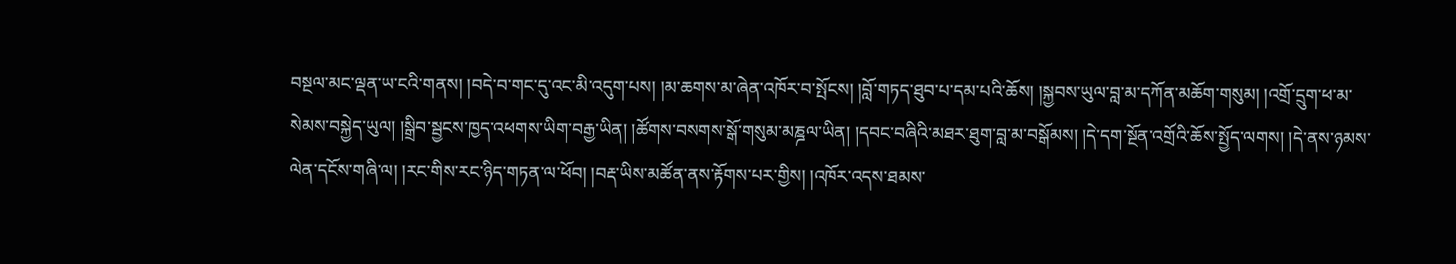བསྔལ་མང་ལྡན་ཡ་ངའི་གནས། །བདེ་བ་གང་དུ་འང་མི་འདུག་པས། །མ་ཆགས་མ་ཞེན་འཁོར་བ་སྤོངས། །བློ་གཏད་ཐུབ་པ་དམ་པའི་ཆོས། །སྐྱབས་ཡུལ་བླ་མ་དཀོན་མཆོག་གསུམ། །འགྲོ་དྲུག་ཕ་མ་སེམས་བསྐྱེད་ཡུལ། །སྒྲིབ་སྦྱངས་ཁྱད་འཕགས་ཡིག་བརྒྱ་ཡིན། །ཚོགས་བསགས་སྒོ་གསུམ་མཎྜལ་ཡིན། །དབང་བཞིའི་མཐར་ཐུག་བླ་མ་བསྒོམས། །དེ་དག་སྔོན་འགྲོའི་ཆོས་སྤྱོད་ལགས། །དེ་ནས་ཉམས་ལེན་དངོས་གཞི་ལ། །རང་གིས་རང་ཉིད་གཏན་ལ་ཕོབ། །བརྡ་ཡིས་མཚོན་ནས་རྟོགས་པར་གྱིས། །འཁོར་འདས་ཐམས་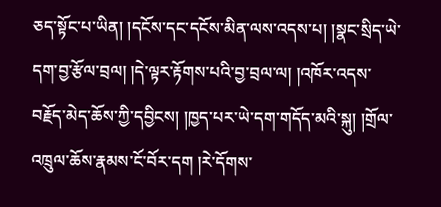ཅད་སྟོང་པ་ཡིན། །དངོས་དང་དངོས་མིན་ལས་འདས་པ། །སྣང་སྲིད་ཡེ་དག་བྱ་རྩོལ་བྲལ། །དེ་ལྟར་རྟོགས་པའི་བྱ་བྲལ་ལ། །འཁོར་འདས་བརྗོད་མེད་ཆོས་ཀྱི་དབྱིངས། །ཁྱད་པར་ཡེ་དག་གདོད་མའི་སྐུ། །གྲོལ་འཁྲུལ་ཆོས་རྣམས་ངོ་བོར་དག །རེ་དོགས་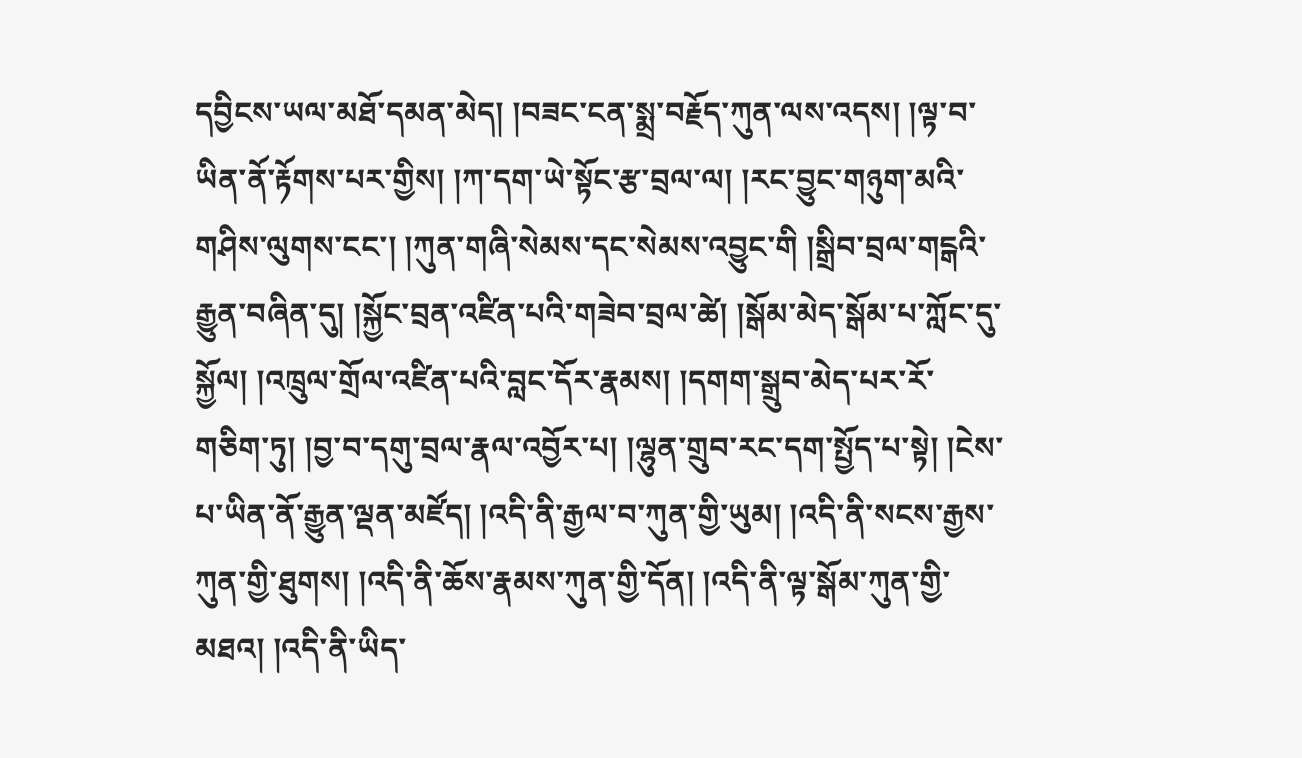དབྱིངས་ཡལ་མཐོ་དམན་མེད། །བཟང་ངན་སྨྲ་བརྗོད་ཀུན་ལས་འདས། །ལྟ་བ་ཡིན་ནོ་རྟོགས་པར་གྱིས། །ཀ་དག་ཡེ་སྟོང་རྩ་བྲལ་ལ། །རང་བྱུང་གཉུག་མའི་གཤིས་ལུགས་ངང་། །ཀུན་གཞི་སེམས་དང་སེམས་འབྱུང་གི །སྒྲིབ་བྲལ་གངྒའི་རྒྱུན་བཞིན་དུ། །སྐྱོང་བྲན་འཛིན་པའི་གཟེབ་བྲལ་ཚེ། །སྒོམ་མེད་སྒོམ་པ་ཀློང་དུ་སྐྱོལ། །འཁྲུལ་གྲོལ་འཛིན་པའི་བླང་དོར་རྣམས། །དགག་སྒྲུབ་མེད་པར་རོ་གཅིག་ཏུ། །བྱ་བ་དགུ་བྲལ་རྣལ་འབྱོར་པ། །ལྷུན་གྲུབ་རང་དག་སྤྱོད་པ་སྟེ། །ངེས་པ་ཡིན་ནོ་རྒྱུན་ལྡན་མཛོད། །འདི་ནི་རྒྱལ་བ་ཀུན་གྱི་ཡུམ། །འདི་ནི་སངས་རྒྱས་ཀུན་གྱི་ཐུགས། །འདི་ནི་ཆོས་རྣམས་ཀུན་གྱི་དོན། །འདི་ནི་ལྟ་སྒོམ་ཀུན་གྱི་མཐའ། །འདི་ནི་ཡིད་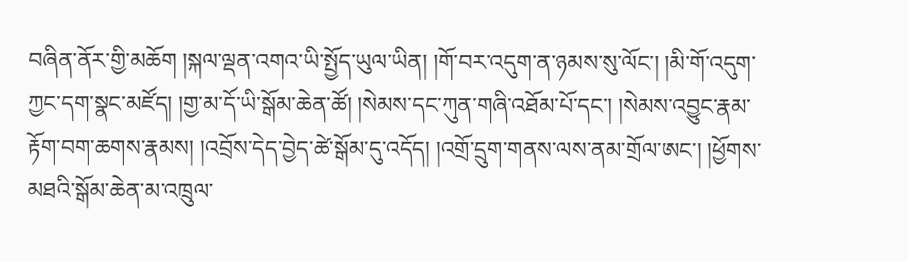བཞིན་ནོར་གྱི་མཆོག །སྐལ་ལྡན་འགའ་ཡི་སྤྱོད་ཡུལ་ཡིན། །གོ་བར་འདུག་ན་ཉམས་སུ་ལོང་། །མི་གོ་འདུག་ཀྱང་དག་སྣང་མཛོད། །གྱ་མ་དོ་ཡི་སྒོམ་ཆེན་ཚོ། །སེམས་དང་ཀུན་གཞི་འཐོམ་པོ་དང་། །སེམས་འབྱུང་རྣམ་རྟོག་བག་ཆགས་རྣམས། །འབྲོས་དེད་བྱེད་ཚེ་སྒོམ་དུ་འདོད། །འགྲོ་དྲུག་གནས་ལས་ནམ་གྲོལ་ཨང་། །ཕྱོགས་མཐའི་སྒོམ་ཆེན་མ་འཁྲུལ་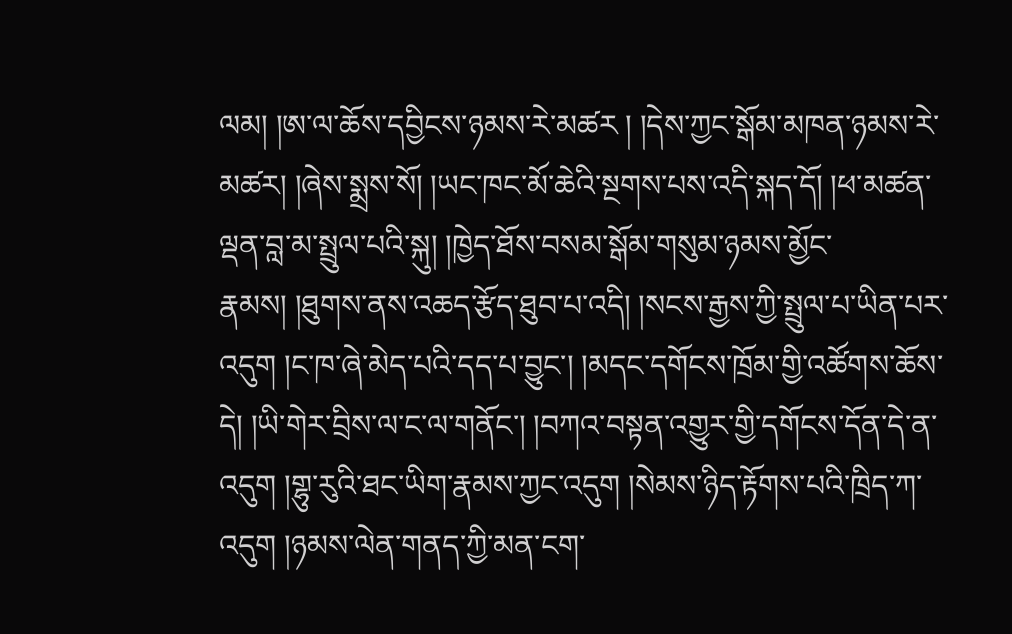ལམ། །ཨ་ལ་ཆོས་དབྱིངས་ཉམས་རེ་མཚར ། །དེས་ཀྱང་སྒོམ་མཁན་ཉམས་རེ་མཚར། །ཞེས་སྨྲས་སོ། །ཡང་ཁང་མོ་ཆེའི་སྔགས་པས་འདི་སྐད་དོ། །ཕ་མཚན་ལྡན་བླ་མ་སྤྲུལ་པའི་སྐུ། །ཁྱེད་ཐོས་བསམ་སྒོམ་གསུམ་ཉམས་མྱོང་རྣམས། །ཐུགས་ནས་འཆད་རྩོད་ཐུབ་པ་འདི། །སངས་རྒྱས་ཀྱི་སྤྲུལ་པ་ཡིན་པར་འདུག །ང་ཁ་ཞེ་མེད་པའི་དད་པ་བྱུང་། །མདང་དགོངས་ཁྲོམ་གྱི་འཚོགས་ཆོས་དེ། །ཡི་གེར་བྲིས་ལ་ང་ལ་གནོང་། །བཀའ་བསྟན་འགྱུར་གྱི་དགོངས་དོན་དེ་ན་འདུག །གྷུ་རུའི་ཐང་ཡིག་རྣམས་ཀྱང་འདུག །སེམས་ཉིད་རྟོགས་པའི་ཁྲིད་ཀ་འདུག །ཉམས་ལེན་གནད་ཀྱི་མན་ངག་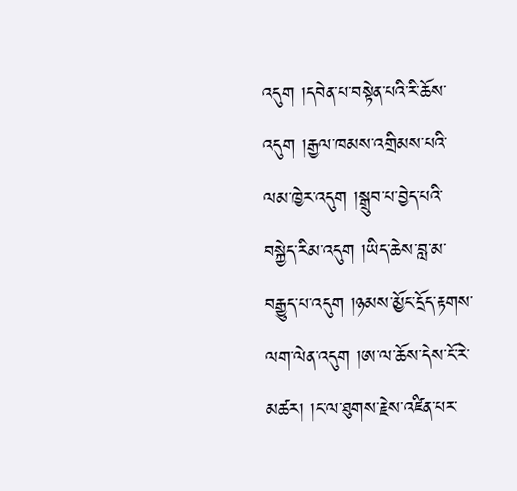འདུག །དབེན་པ་བསྟེན་པའི་རི་ཆོས་འདུག །རྒྱལ་ཁམས་འགྲིམས་པའི་ལམ་ཁྱེར་འདུག །སྒྲུབ་པ་བྱེད་པའི་བསྐྱེད་རིམ་འདུག །ཡིད་ཆེས་བླ་མ་བརྒྱུད་པ་འདུག །ཉམས་མྱོང་དྲོད་རྟགས་ལག་ལེན་འདུག །ཨ་ལ་ཆོས་དེས་ངོ་རེ་མཚར། །ང་ལ་ཐུགས་རྗེས་འཛིན་པར་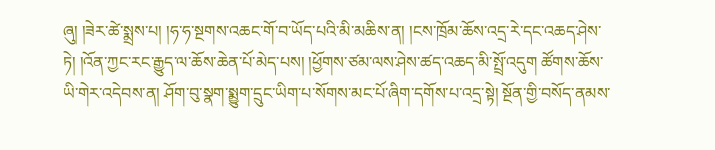ཞུ། །ཟེར་ཚེ་སྨྲས་པ། །ཧ་ཧ་སྔགས་འཆང་གོ་བ་ཡོད་པའི་མི་མཆིས་ན། །ངས་ཁྲོམ་ཆོས་འདྲ་རེ་དང་འཆད་ཤེས་ཏེ། །འོན་ཀྱང་རང་རྒྱུད་ལ་ཆོས་ཆེན་པོ་མེད་པས། །ཕྱོགས་ཙམ་ལས་ཤེས་ཚད་འཆད་མི་སྤྲོ་འདུག ཚོགས་ཆོས་ཡི་གེར་འདེབས་ན། ཤོག་བུ་སྣག་སྨྱུག་དྲུང་ཡིག་པ་སོགས་མང་པོ་ཞིག་དགོས་པ་འདྲ་སྟེ། སྔོན་གྱི་བསོད་ནམས་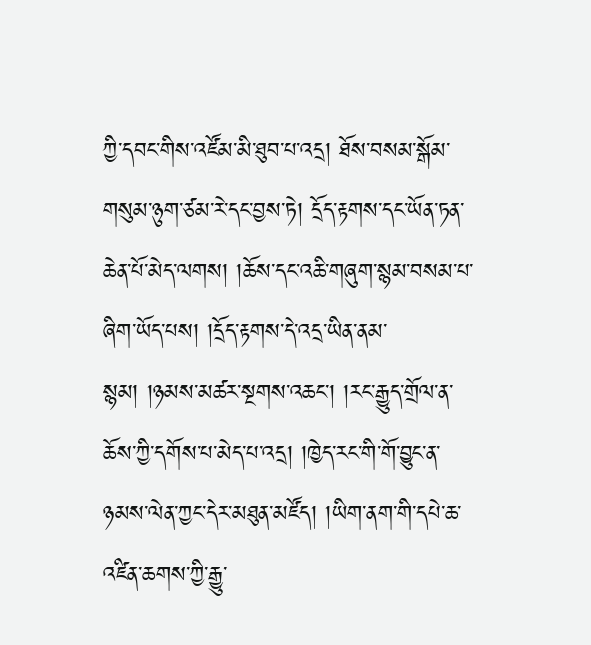ཀྱི་དབང་གིས་འཛོམ་མི་ཐུབ་པ་འདྲ། ཐོས་བསམ་སྒོམ་གསུམ་ཉུག་ཙམ་རེ་དང་བྱས་ཏེ། དྲོད་རྟགས་དང་ཡོན་ཏན་ཆེན་པོ་མེད་ལགས། །ཆོས་དང་འཆི་གཞུག་སྙམ་བསམ་པ་ཞིག་ཡོད་པས། །དྲོད་རྟགས་དེ་འདྲ་ཡིན་ནམ་སྙམ། །ཉམས་མཚར་སྔགས་འཆང་། །རང་རྒྱུད་གྲོལ་ན་ཆོས་ཀྱི་དགོས་པ་མེད་པ་འདྲ། །ཁྱེད་རང་གི་གོ་བྱུང་ན་ཉམས་ལེན་ཀྱང་དེར་མཐུན་མཛོད། །ཡིག་ནག་གི་དཔེ་ཆ་འཛིན་ཆགས་ཀྱི་རྒྱུ་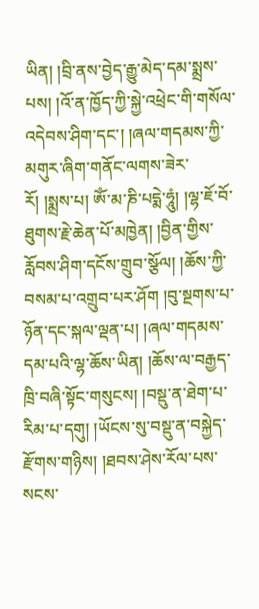ཡིན། །བྲི་ནས་བྱེད་རྒྱུ་མེད་དམ་སྨྲས་པས། །འོ་ན་ཁྱོད་ཀྱི་སྐྱེ་འཕྲེང་གི་གསོལ་འདེབས་ཤིག་དང་། །ཞལ་གདམས་ཀྱི་མགུར་ཞིག་གནོང་ལགས་ཟེར་རོ། །སྨྲས་པ། ཨོཾ་མ་ཎི་པདྨེ་ཧཱུཾ། །ལྷ་ཇོ་བོ་ཐུགས་རྗེ་ཆེན་པོ་མཁྱེན། །བྱིན་གྱིས་རློབས་ཤིག་དངོས་གྲུབ་སྩོལ། །ཆོས་ཀྱི་བསམ་པ་འགྲུབ་པར་ཤོག །བུ་སྔགས་པ་ཉོན་དང་སྐལ་ལྡན་པ། །ཞལ་གདམས་དམ་པའི་ལྷ་ཆོས་ཡིན། །ཆོས་ལ་བརྒྱད་ཁྲི་བཞི་སྟོང་གསུངས། །བསྡུ་ན་ཐེག་པ་རིམ་པ་དགུ། །ཡོངས་སུ་བསྡུ་ན་བསྐྱེད་རྫོགས་གཉིས། །ཐབས་ཤེས་རོལ་པས་སངས་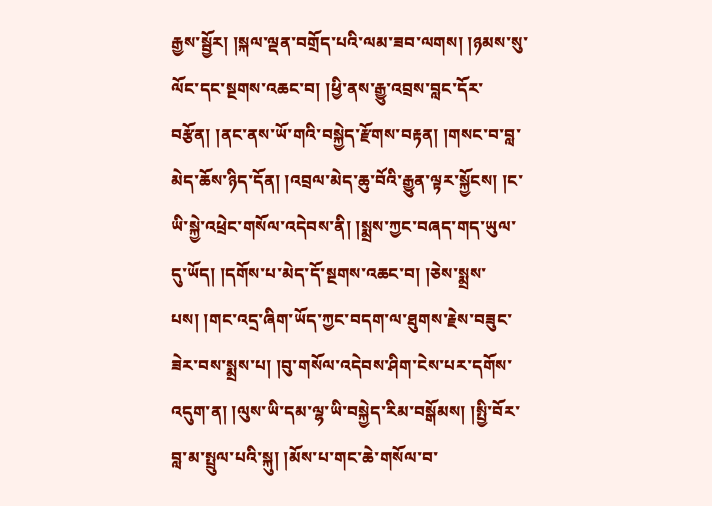རྒྱས་སྦྱོར། །སྐལ་ལྡན་བགྲོད་པའི་ལམ་ཟབ་ལགས། །ཉམས་སུ་ལོང་དང་སྔགས་འཆང་བ། །ཕྱི་ནས་རྒྱུ་འབྲས་བླང་དོར་བརྩོན། །ནང་ནས་ཡོ་གའི་བསྐྱེད་རྫོགས་བརྟན། །གསང་བ་བླ་མེད་ཆོས་ཉིད་དོན། །འབྲལ་མེད་ཆུ་བོའི་རྒྱུན་ལྟར་སྐྱོངས། །ང་ཡི་སྐྱེ་འཕྲེང་གསོལ་འདེབས་ནི། །སྨྲས་ཀྱང་བཞད་གད་ཡུལ་དུ་ཡོད། །དགོས་པ་མེད་དོ་སྔགས་འཆང་བ། །ཅེས་སྨྲས་པས། །གང་འདྲ་ཞིག་ཡོད་ཀྱང་བདག་ལ་ཐུགས་རྗེས་བཟུང་ཟེར་བས་སྨྲས་པ། །བུ་གསོལ་འདེབས་ཤིག་ངེས་པར་དགོས་འདུག་ན། །ལུས་ཡི་དམ་ལྷ་ཡི་བསྐྱེད་རིམ་བསྒོམས། །སྤྱི་བོར་བླ་མ་སྤྲུལ་པའི་སྐུ། །མོས་པ་གང་ཆེ་གསོལ་བ་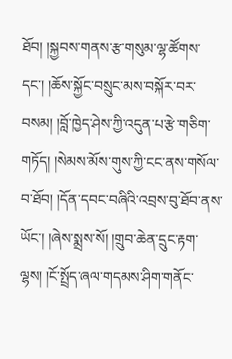ཐོབ། །སྐྱབས་གནས་རྩ་གསུམ་ལྷ་ཚོགས་དང་། །ཆོས་སྐྱོང་བསྲུང་མས་བསྐོར་བར་བསམ། །བློ་ཁྱེད་ཤེས་ཀྱི་འདུན་པ་རྩེ་གཅིག་གཏོད། །སེམས་མོས་གུས་ཀྱི་ངང་ནས་གསོལ་བ་ཐོབ། །དོན་དབང་བཞིའི་འབྲས་བུ་ཐོབ་ནས་ཡོང་། །ཞེས་སྨྲས་སོ། །གྲུབ་ཆེན་དྲུང་རྟག་ལྷས། །ངོ་སྤྲོད་ཞལ་གདམས་ཤིག་གནོང་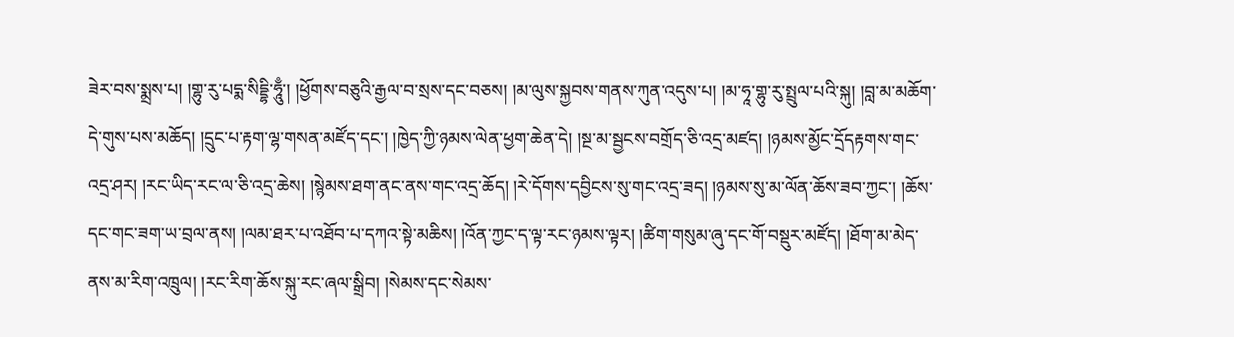ཟེར་བས་སྨྲས་པ། །གྷུ་རུ་པདྨ་སིདྡྷི་ཧཱུྃ་། །ཕྱོགས་བཅུའི་རྒྱལ་བ་སྲས་དང་བཅས། །མ་ལུས་སྐྱབས་གནས་ཀུན་འདུས་པ། །མ་ཧཱ་གྷུ་རུ་སྤྲུལ་པའི་སྐུ། །བླ་མ་མཆོག་དེ་གུས་པས་མཆོད། །དྲུང་པ་རྟག་ལྷ་གསན་མཛོད་དང་། །ཁྱེད་ཀྱི་ཉམས་ལེན་ཕྱག་ཆེན་དེ། །སྔ་མ་སྦྱངས་བགྲོད་ཅི་འདྲ་མཛད། །ཉམས་མྱོང་དྲོདརྟགས་གང་འདྲ་ཤར། །རང་ཡིད་རང་ལ་ཅི་འདྲ་ཆེས། །སྙེམས་ཐག་ནང་ནས་གང་འདྲ་ཆོད། །རེ་དོགས་དབྱིངས་སུ་གང་འདྲ་ཟད། །ཉམས་སུ་མ་ལོན་ཆོས་ཟབ་ཀྱང་། །ཆོས་དང་གང་ཟག་ཡ་བྲལ་ནས། །ལམ་ཐར་པ་འཐོབ་པ་དཀའ་སྟེ་མཆིས། །འོན་ཀྱང་ད་ལྟ་རང་ཉམས་ལྟར། །ཚིག་གསུམ་ཞུ་དང་གོ་བསྡུར་མཛོད། །ཐོག་མ་མེད་ནས་མ་རིག་འཁྲུལ། །རང་རིག་ཆོས་སྐུ་རང་ཞལ་སྒྲིབ། །སེམས་དང་སེམས་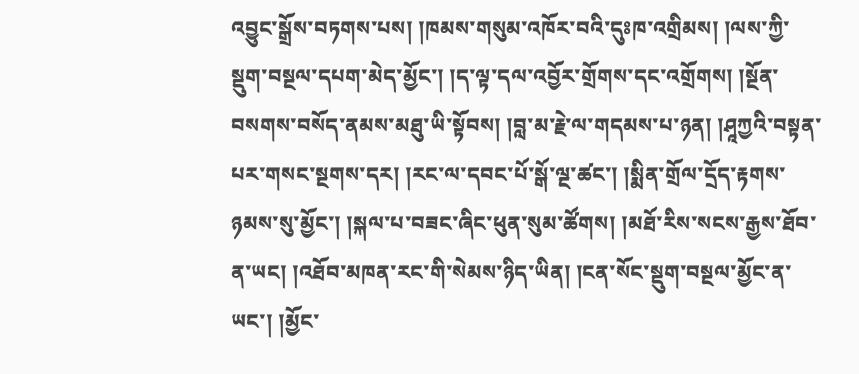འབྱུང་སྒྲོས་བཏགས་པས། །ཁམས་གསུམ་འཁོར་བའི་དུཿཁ་འགྲིམས། །ལས་ཀྱི་སྡུག་བསྔལ་དཔག་མེད་མྱོང་། །ད་ལྟ་དལ་འབྱོར་གྲོགས་དང་འགྲོགས། །སྔོན་བསགས་བསོད་ནམས་མཐུ་ཡི་སྟོབས། །བླ་མ་རྗེ་ལ་གདམས་པ་ཉན། །ཤཱཀྱའི་བསྟན་པར་གསང་སྔགས་དར། །རང་ལ་དབང་པོ་སྒོ་ལྔ་ཚང་། །སྨིན་གྲོལ་དྲོད་རྟགས་ཉམས་སུ་མྱོང་། །སྐལ་པ་བཟང་ཞིང་ཕུན་སུམ་ཚོགས། །མཐོ་རིས་སངས་རྒྱས་ཐོབ་ན་ཡང། །འཐོབ་མཁན་རང་གི་སེམས་ཉིད་ཡིན། །ངན་སོང་སྡུག་བསྔལ་མྱོང་ན་ཡང་། །མྱོང་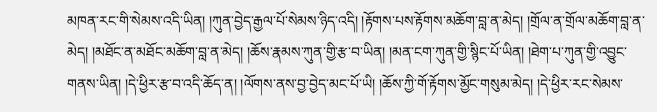མཁན་རང་གི་སེམས་འདི་ཡིན། །ཀུན་བྱེད་རྒྱལ་པོ་སེམས་ཉིད་འདི། །རྟོགས་པས་རྟོགས་མཆོག་བླ་ན་མེད། །གྲོལ་ན་གྲོལ་མཆོག་བླ་ན་མེད། །མཐོང་ན་མཐོང་མཆོག་བླ་ན་མེད། །ཆོས་རྣམས་ཀུན་གྱི་རྩ་བ་ཡིན། །མན་ངག་ཀུན་གྱི་སྙིང་པོ་ཡིན། །ཐེག་པ་ཀུན་གྱི་འབྱུང་གནས་ཡིན། །དེ་ཕྱིར་རྩ་བ་འདི་ཆོད་ན། །ལོགས་ནས་བྱ་བྱེད་མང་པོ་ཡི། །ཆོས་ཀྱི་གོ་རྟོགས་མྱོང་གསུམ་མེད། །དེ་ཕྱིར་རང་སེམས་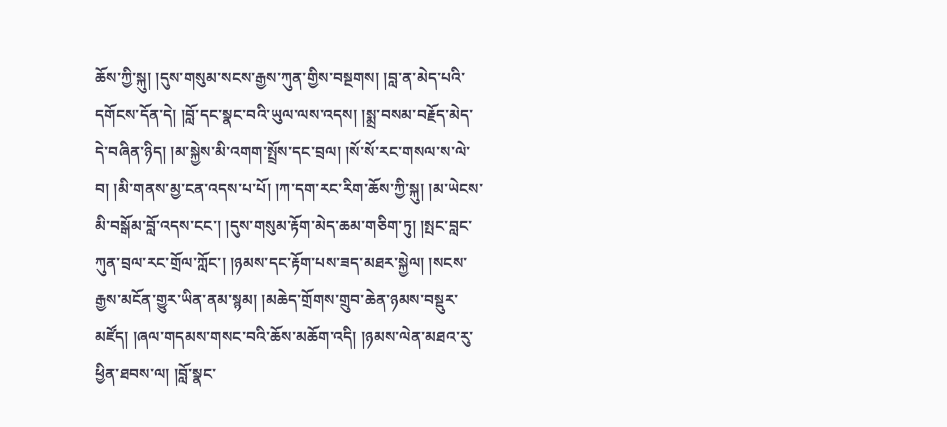ཆོས་ཀྱི་སྐུ། །དུས་གསུམ་སངས་རྒྱས་ཀུན་གྱིས་བསྔགས། །བླ་ན་མེད་པའི་དགོངས་དོན་དེ། །བློ་དང་སྣང་བའི་ཡུལ་ལས་འདས། །སྨྲ་བསམ་བརྗོད་མེད་དེ་བཞིན་ཉིད། །མ་སྐྱེས་མི་འགག་སྤྲོས་དང་བྲལ། །སོ་སོ་རང་གསལ་ས་ལེ་བ། །མི་གནས་མྱ་ངན་འདས་པ་པོ། །ཀ་དག་རང་རིག་ཆོས་ཀྱི་སྐུ། །མ་ཡེངས་མི་བསྒོམ་བློ་འདས་ངང་། །དུས་གསུམ་རྟོག་མེད་ཆམ་གཅིག་ཏུ། །སྤང་བླང་ཀུན་བྲལ་རང་གྲོལ་ཀློང་། །ཉམས་དང་རྟོག་པས་ཟད་མཐར་སྐྱེལ། །སངས་རྒྱས་མངོན་གྱུར་ཡིན་ནམ་སྙམ། །མཆེད་གྲོགས་གྲུབ་ཆེན་ཉམས་བསྡུར་མཛོད། །ཞལ་གདམས་གསང་བའི་ཆོས་མཆོག་འདི། །ཉམས་ལེན་མཐའ་རུ་ཕྱིན་ཐབས་ལ། །བློ་སྣང་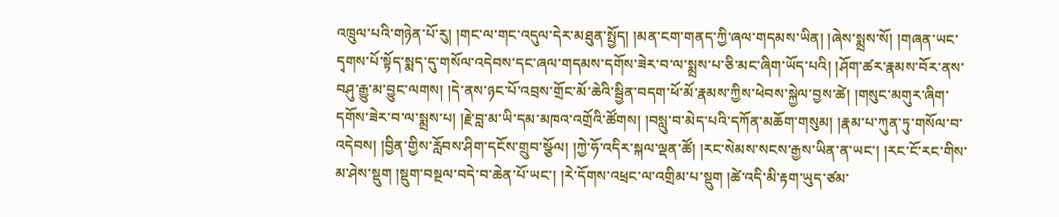འཁྲུལ་པའི་གཉེན་པོ་རུ། །གང་ལ་གང་འདུལ་དེར་མཐུན་སྤྱོད། །མན་ངག་གནད་ཀྱི་ཞལ་གདམས་ཡིན། །ཞེས་སྨྲས་སོ། །གཞན་ཡང་དྭགས་པོ་སྟོད་སྨད་དུ་གསོལ་འདེབས་དང་ཞལ་གདམས་དགོས་ཟེར་བ་ལ་སྨྲས་པ་ཅི་མང་ཞིག་ཡོད་པའི། །ཤོག་ཚར་རྣམས་བོར་ནས་བཤུ་རྒྱུ་མ་བྱུང་ལགས། །དེ་ནས་ཉང་པོ་འབྲས་གྲོང་མོ་ཆེའི་སྦྱིན་བདག་ཕོ་མོ་རྣམས་ཀྱིས་ཕེབས་སྐྱེལ་བྱས་ཚེ། །གསུང་མགུར་ཞིག་དགོས་ཟེར་བ་ལ་སྨྲས་པ། །རྗེ་བླ་མ་ཡི་དམ་མཁའ་འགྲོའི་ཚོགས། །བསླུ་བ་མེད་པའི་དཀོན་མཆོག་གསུམ། །རྣམ་པ་ཀུན་ཏུ་གསོལ་བ་འདེབས། །བྱིན་གྱིས་རློབས་ཤིག་དངོས་གྲུབ་སྩོལ། །ཀྱེ་ཧོ་འདིར་སྐལ་ལྡན་ཚོ། །རང་སེམས་སངས་རྒྱས་ཡིན་ན་ཡང་། །རང་ངོ་རང་གིས་མ་ཤེས་སྡུག །སྡུག་བསྔལ་བདེ་བ་ཆེན་པོ་ཡང་། །རེ་དོགས་འཕྲང་ལ་འགྲིམ་པ་སྡུག །ཚེ་འདི་མི་རྟག་ཡུད་ཙམ་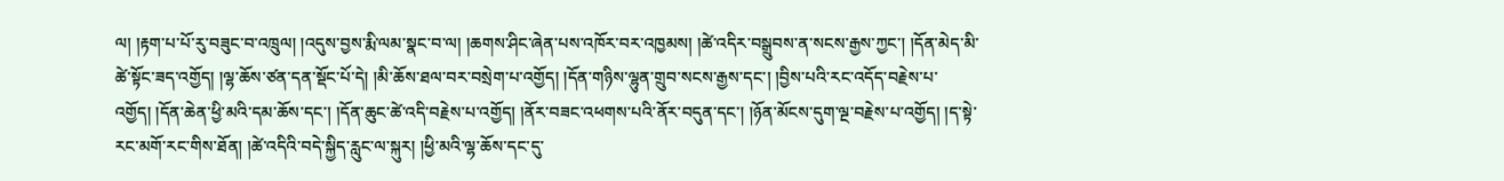ལ། །རྟག་པ་པོ་རུ་བཟུང་བ་འཁྲུལ། །འདུས་བྱས་རྨི་ལམ་སྣང་བ་ལ། །ཆགས་ཤིང་ཞེན་པས་འཁོར་བར་འཁྱམས། །ཚེ་འདིར་བསྒྲུབས་ན་སངས་རྒྱས་ཀྱང་། །དོན་མེད་མི་ཚེ་སྟོང་ཟད་འགྱོད། །ལྷ་ཆོས་ཙན་དན་སྡོང་པོ་དེ། །མི་ཆོས་ཐལ་བར་བསྲེག་པ་འགྱོད། །དོན་གཉིས་ལྷུན་གྲུབ་སངས་རྒྱས་དང་། །བྱིས་པའི་རང་འདོད་བརྗེས་པ་འགྱོད། །དོན་ཆེན་ཕྱི་མའི་དམ་ཆོས་དང་། །དོན་ཆུང་ཚེ་འདི་བརྗེས་པ་འགྱོད། །ནོར་བཟང་འཕགས་པའི་ནོར་བདུན་དང་། །ཉོན་མོངས་དུག་ལྔ་བརྗེས་པ་འགྱོད། །ད་སྟེ་རང་མགོ་རང་གིས་ཐོན། །ཚེ་འདིའི་བདེ་སྐྱིད་རླུང་ལ་སྐུར། །ཕྱི་མའི་ལྷ་ཆོས་དང་དུ་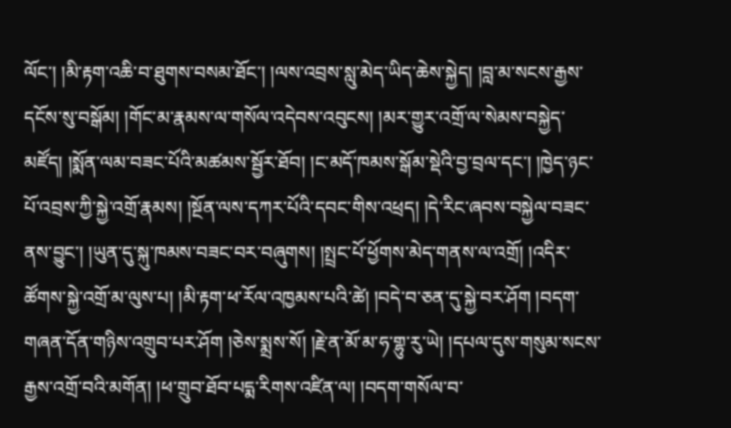ལོང་། །མི་རྟག་འཆི་བ་ཐུགས་བསམ་ཐོང་། །ལས་འབྲས་སླུ་མེད་ཡིད་ཆེས་སྐྱེད། །བླ་མ་སངས་རྒྱས་དངོས་སུ་བསྒོམ། །གོང་མ་རྣམས་ལ་གསོལ་འདེབས་འབུངས། །མར་གྱུར་འགྲོ་ལ་སེམས་བསྐྱེད་མཛོད། །སྨོན་ལམ་བཟང་པོའི་མཚམས་སྦྱོར་ཐོབ། །ང་མདོ་ཁམས་སྒོམ་སྡེའི་བྱ་བྲལ་དང་། །ཁྱེད་ཉང་པོ་འབྲས་ཀྱི་སྐྱེ་འགྲོ་རྣམས། །སྔོན་ལས་དཀར་པོའི་དབང་གིས་འཕྲད། །དེ་རིང་ཞབས་བསྐྱེལ་བཟང་ནས་བྱུང་། །ཡུན་དུ་སྐུ་ཁམས་བཟང་བར་བཞུགས། །སྤྲང་པོ་ཕྱོགས་མེད་གནས་ལ་འགྲོ། །འདིར་ཚོགས་སྐྱེ་འགྲོ་མ་ལུས་པ། །མི་རྟག་ཕ་རོལ་འཁྱམས་པའི་ཚེ། །བདེ་བ་ཅན་དུ་སྐྱེ་བར་ཤོག །བདག་གཞན་དོན་གཉིས་འགྲུབ་པར་ཤོག །ཅེས་སྨྲས་སོ། །རྗེ་ན་མོ་མ་ཧ་གྷུ་རུ་ཡེ། །དཔལ་དུས་གསུམ་སངས་རྒྱས་འགྲོ་བའི་མགོན། །ཕ་གྲུབ་ཐོབ་པདྨ་རིགས་འཛིན་ལ། །བདག་གསོལ་བ་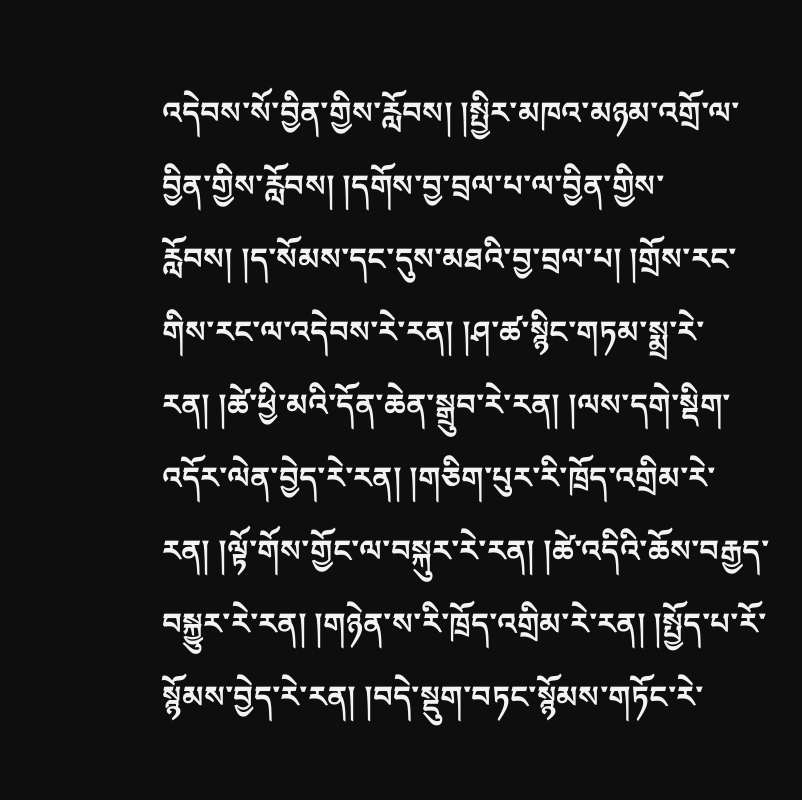འདེབས་སོ་བྱིན་གྱིས་རློབས། །སྤྱིར་མཁའ་མཉམ་འགྲོ་ལ་བྱིན་གྱིས་རློབས། །དགོས་བྱ་བྲལ་པ་ལ་བྱིན་གྱིས་རློབས། །ད་སོམས་དང་དུས་མཐའི་བྱ་བྲལ་པ། །གྲོས་རང་གིས་རང་ལ་འདེབས་རེ་རན། །ཤ་ཚ་སྙིང་གཏམ་སྨྲ་རེ་རན། །ཚེ་ཕྱི་མའི་དོན་ཆེན་སྒྲུབ་རེ་རན། །ལས་དགེ་སྡིག་འདོར་ལེན་བྱེད་རེ་རན། །གཅིག་པུར་རི་ཁྲོད་འགྲིམ་རེ་རན། །ལྟོ་གོས་གྱོང་ལ་བསྐུར་རེ་རན། །ཚེ་འདིའི་ཆོས་བརྒྱད་བསྐྱུར་རེ་རན། །གཉེན་ས་རི་ཁྲོད་འགྲིམ་རེ་རན། །སྤྱོད་པ་རོ་སྙོམས་བྱེད་རེ་རན། །བདེ་སྡུག་བཏང་སྙོམས་གཏོང་རེ་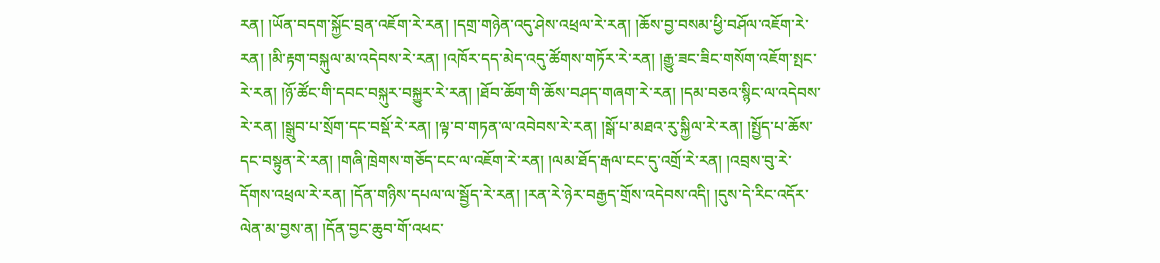རན། །ཡོན་བདག་སྐྱོང་བྲན་འཇོག་རེ་རན། །དགྲ་གཉེན་འདུ་ཤེས་འཕྲལ་རེ་རན། །ཆོས་བྱ་བསམ་ཕྱི་བཤོལ་འཇོག་རེ་རན། །མི་རྟག་བསྐུལ་མ་འདེབས་རེ་རན། །འཁོར་དད་མེད་འདུ་ཚོགས་གཏོར་རེ་རན། །རྒྱུ་ཟང་ཟིང་གསོག་འཇོག་སྤང་རེ་རན། །ཉོ་ཚོང་གི་དབང་བསྐུར་བསྐྱུར་རེ་རན། །ཐོབ་ཆོག་གི་ཆོས་བཤད་གཞག་རེ་རན། །དམ་བཅའ་སྙིང་ལ་འདེབས་རེ་རན། །སྒྲུབ་པ་སྲོག་དང་བསྡོ་རེ་རན། །ལྟ་བ་གཏན་ལ་འབེབས་རེ་རན། །སྒོ་པ་མཐའ་རུ་སྐྱིལ་རེ་རན། །སྤྱོད་པ་ཆོས་དང་བསྟུན་རེ་རན། །གཞི་ཁྲེགས་གཅོད་ངང་ལ་འཇོག་རེ་རན། །ལམ་ཐོད་རྒལ་ངང་དུ་འགྲོ་རེ་རན། །འབྲས་བུ་རེ་དོགས་འཕྲལ་རེ་རན། །དོན་གཉིས་དཔལ་ལ་སྦྱོད་རེ་རན། །རན་རེ་ཉེར་བརྒྱད་གྲོས་འདེབས་འདི། །དུས་དེ་རིང་འདོར་ལེན་མ་བྱས་ན། །དོན་བྱང་ཆུབ་གོ་འཕང་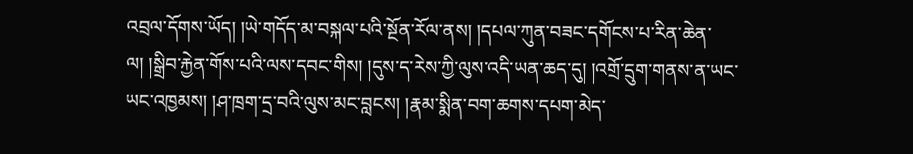འབྲལ་དོགས་ཡོད། །ཡེ་གདོད་མ་བསྐལ་པའི་སྔོན་རོལ་ནས། །དཔལ་ཀུན་བཟང་དགོངས་པ་རིན་ཆེན་ལ། །སྒྲིབ་རྐྱེན་གོས་པའི་ལས་དབང་གིས། །དུས་ད་རེས་ཀྱི་ལུས་འདི་ཡན་ཆད་དུ། །འགྲོ་དྲུག་གནས་ན་ཡང་ཡང་འཁྱམས། །ཤ་ཁྲག་དྲ་བའི་ལུས་མང་བླངས། །རྣམ་སྨིན་བག་ཆགས་དཔག་མེད་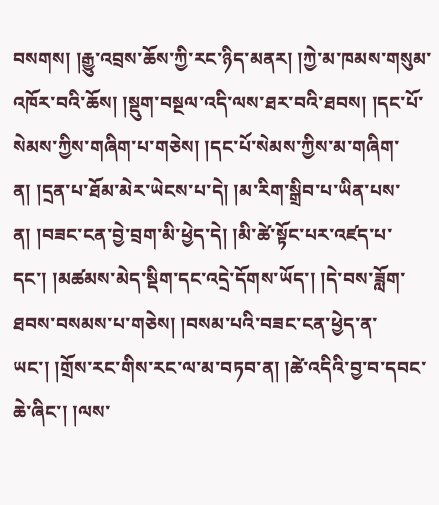བསགས། །རྒྱུ་འབྲས་ཆོས་ཀྱི་རང་ཉིད་མནར། །ཀྱེ་མ་ཁམས་གསུམ་འཁོར་བའི་ཆོས། །སྡུག་བསྔལ་འདི་ལས་ཐར་བའི་ཐབས། །དང་པོ་སེམས་ཀྱིས་གཞིག་པ་གཅེས། །དང་པོ་སེམས་ཀྱིས་མ་གཞིག་ན། །དྲན་པ་ཐོམ་མེར་ཡེངས་པ་དེ། །མ་རིག་སྒྲིབ་པ་ཡིན་པས་ན། །བཟང་ངན་བྱེ་བྲག་མི་ཕྱེད་དེ། །མི་ཚེ་སྟོང་པར་འཛད་པ་དང་། །མཚམས་མེད་སྡིག་དང་འདྲེ་དོགས་ཡོད་། །དེ་བས་ཟློག་ཐབས་བསམས་པ་གཅེས། །བསམ་པའི་བཟང་ངན་ཕྱེད་ན་ཡང་། །གྲོས་རང་གིས་རང་ལ་མ་བཏབ་ན། །ཚེ་འདིའི་བྱ་བ་དབང་ཆེ་ཞིང་། །ལས་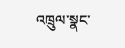འཁྲུལ་སྣང་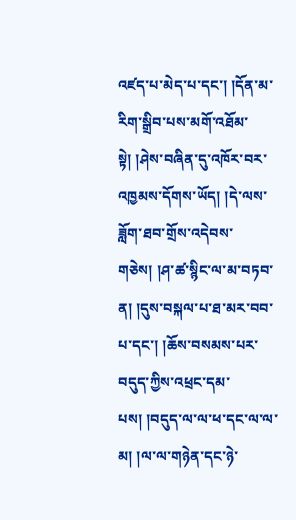འཛད་པ་མེད་པ་དང་། །དོན་མ་རིག་སྒྲིབ་པས་མགོ་འཐོམ་སྟེ། །ཤེས་བཞིན་དུ་འཁོར་བར་འཁྱམས་དོགས་ཡོད། །དེ་ལས་ཟློག་ཐབ་གྲོས་འདེབས་གཅེས། །ཤ་ཚ་སྙིང་ལ་མ་བཏབ་ན། །དུས་བསྐལ་པ་ཐ་མར་བབ་པ་དང་། །ཆོས་བསམས་པར་བདུད་ཀྱིས་འཕྲང་དམ་པས། །བདུད་ལ་ལ་ཕ་དང་ལ་ལ་མ། །ལ་ལ་གཉེན་དང་ཉེ་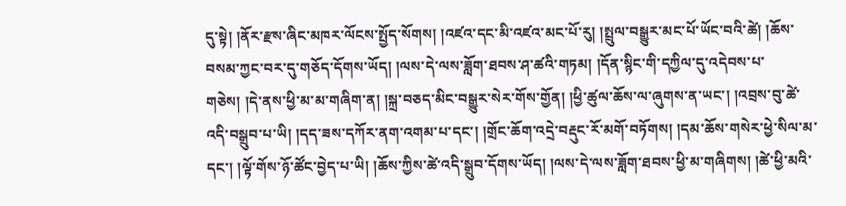དུ་སྟེ། །ནོར་རྫས་ཞིང་མཁར་ལོངས་སྤྱོད་སོགས། །འཛའ་དང་མི་འཛའ་མང་པོ་རུ། །སྤྲུལ་བསྒྱུར་མང་པོ་ཡོང་བའི་ཚེ། །ཆོས་བསམ་ཀྱང་བར་དུ་གཅོད་དོགས་ཡོད། །ལས་དེ་ལས་ཟློག་ཐབས་ཤ་ཚའི་གཏམ། །དོན་སྙིང་གི་དཀྱིལ་དུ་འདེབས་པ་གཅེས། །དེ་ནས་ཕྱི་མ་མ་གཞིག་ན། །སྐྲ་བཅད་མིང་བསྒྱུར་སེར་གོས་གྱོན། །ཕྱི་ཚུལ་ཆོས་ལ་ཞུགས་ན་ཡང་། །འབྲས་བུ་ཚེ་འདི་བསྒྲུབ་པ་ཡི། །དད་ཟས་དཀོར་ནག་འགམ་པ་དང་། །གྲོང་ཆོག་འདྲེ་བརྡུང་རོ་མགོ་བཏོགས། །དམ་ཆོས་གསེར་ཕྱེ་སིལ་མ་དང་། །ལྟོ་གོས་ཉོ་ཚོང་བྱེད་པ་ཡི། །ཆོས་ཀྱིས་ཚེ་འདི་སྒྲུབ་དོགས་ཡོད། །ལས་དེ་ལས་ཟློག་ཐབས་ཕྱི་མ་གཞིགས། །ཚེ་ཕྱི་མའི་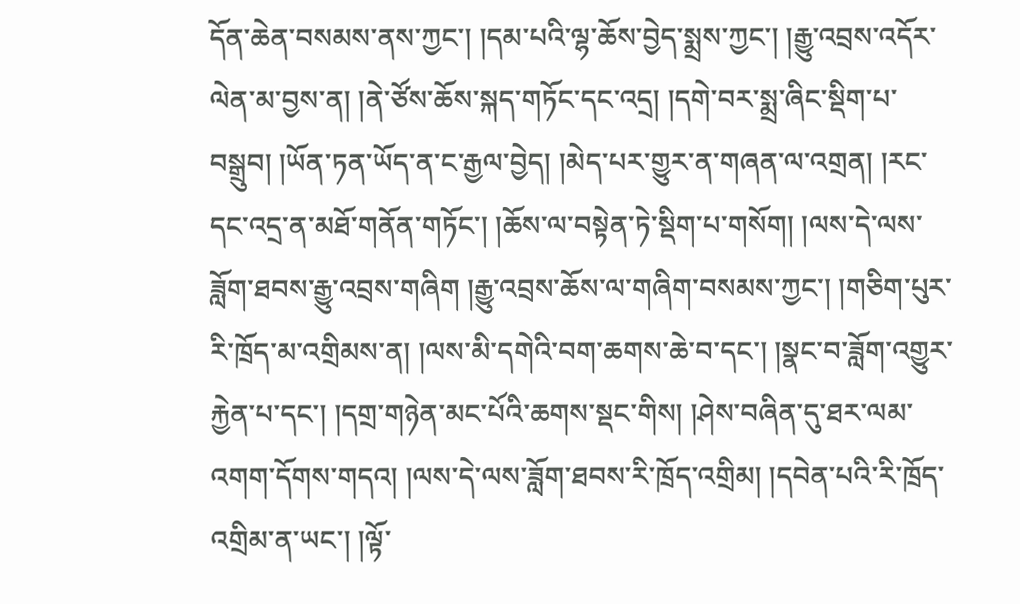དོན་ཆེན་བསམས་ནས་ཀྱང་། །དམ་པའི་ལྷ་ཆོས་བྱེད་སྨྲས་ཀྱང་། །རྒྱུ་འབྲས་འདོར་ལེན་མ་བྱས་ན། །ནེ་ཙོས་ཆོས་སྐད་གཏོང་དང་འདྲ། །དགེ་བར་སྨྲ་ཞིང་སྡིག་པ་བསྒྲུབ། །ཡོན་ཏན་ཡོད་ན་ང་རྒྱལ་བྱེད། །མེད་པར་གྱུར་ན་གཞན་ལ་འགྲན། །རང་དང་འདྲ་ན་མཐོ་གནོན་གཏོང་། །ཆོས་ལ་བསྟེན་ཏེ་སྡིག་པ་གསོག། །ལས་དེ་ལས་ཟློག་ཐབས་རྒྱུ་འབྲས་གཞིག །རྒྱུ་འབྲས་ཆོས་ལ་གཞིག་བསམས་ཀྱང་། །གཅིག་པུར་རི་ཁྲོད་མ་འགྲིམས་ན། །ལས་མི་དགེའི་བག་ཆགས་ཆེ་བ་དང་། །སྣང་བ་ཟློག་འགྱུར་རྐྱེན་པ་དང་། །དགྲ་གཉེན་མང་པོའི་ཆགས་སྡང་གིས། །ཤེས་བཞིན་དུ་ཐར་ལམ་འགག་དོགས་གདའ། །ལས་དེ་ལས་ཟློག་ཐབས་རི་ཁྲོད་འགྲིམ། །དབེན་པའི་རི་ཁྲོད་འགྲིམ་ན་ཡང་། །ལྟོ་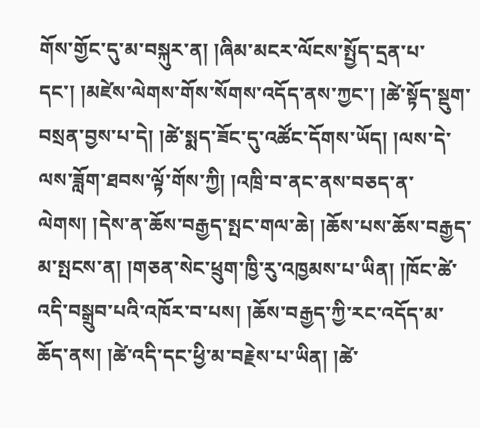གོས་གྱོང་དུ་མ་བསྐུར་ན། །ཞིམ་མངར་ལོངས་སྤྱོད་དྲན་པ་དང་། །མཛེས་ལེགས་གོས་སོགས་འདོད་ནས་ཀྱང་། །ཚེ་སྟོད་སྡུག་བསྲན་བྱས་པ་དེ། །ཚེ་སྨད་ཟོང་དུ་འཚོང་དོགས་ཡོད། །ལས་དེ་ལས་ཟློག་ཐབས་ལྟོ་གོས་ཀྱི། །འཁྲི་བ་ནང་ནས་བཅད་ན་ལེགས། །དེས་ན་ཆོས་བརྒྱད་སྤང་གལ་ཆེ། །ཆོས་པས་ཆོས་བརྒྱད་མ་སྤངས་ན། །གཅན་སེང་ཕྲུག་ཁྱི་རུ་འཁྱམས་པ་ཡིན། །ཁོང་ཚེ་འདི་བསྒྲུབ་པའི་འཁོར་བ་པས། །ཆོས་བརྒྱད་ཀྱི་རང་འདོད་མ་ཆོད་ནས། །ཚེ་འདི་དང་ཕྱི་མ་བརྗེས་པ་ཡིན། །ཚེ་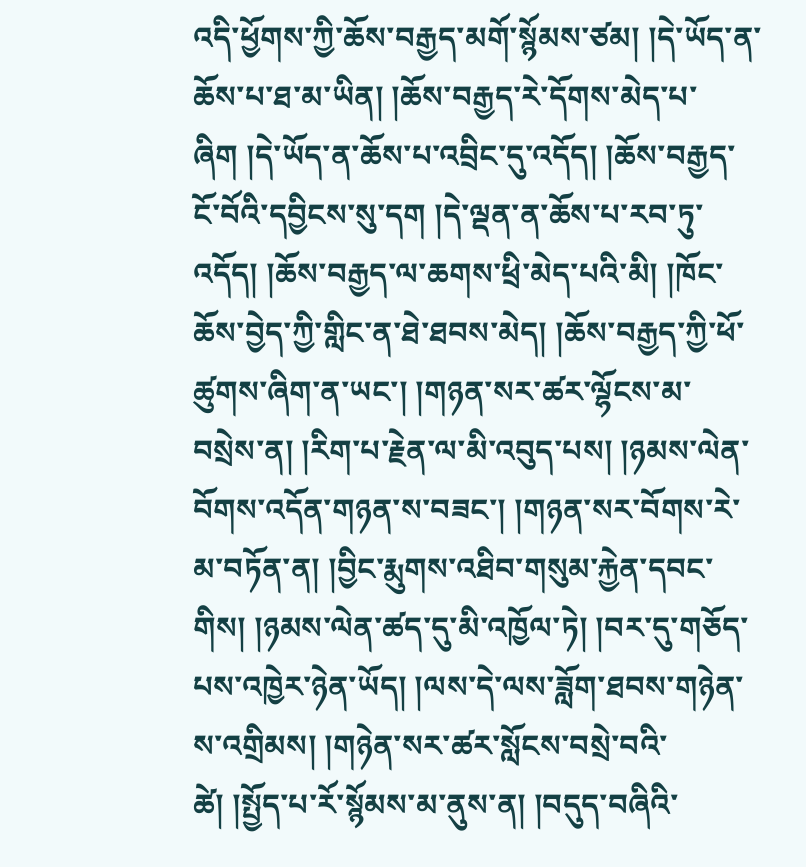འདི་ཕྱོགས་ཀྱི་ཆོས་བརྒྱད་མགོ་སྙོམས་ཙམ། །དེ་ཡོད་ན་ཆོས་པ་ཐ་མ་ཡིན། །ཆོས་བརྒྱད་རེ་དོགས་མེད་པ་ཞིག །དེ་ཡོད་ན་ཆོས་པ་འབྲིང་དུ་འདོད། །ཆོས་བརྒྱད་ངོ་བོའི་དབྱིངས་སུ་དག །དེ་ལྡན་ན་ཆོས་པ་རབ་ཏུ་འདོད། །ཆོས་བརྒྱད་ལ་ཆགས་ཕྲི་མེད་པའི་མི། །ཁོང་ཆོས་བྱེད་ཀྱི་གླིང་ན་ཐེ་ཐབས་མེད། །ཆོས་བརྒྱད་ཀྱི་ཕོ་ཚུགས་ཞིག་ན་ཡང་། །གཉན་སར་ཚར་ལྷོངས་མ་བསྲེས་ན། །རིག་པ་རྗེན་ལ་མི་འབུད་པས། །ཉམས་ལེན་བོགས་འདོན་གཉན་ས་བཟང་། །གཉན་སར་བོགས་རེ་མ་བཏོན་ན། །བྱིང་རྨུགས་འཐིབ་གསུམ་རྐྱེན་དབང་གིས། །ཉམས་ལེན་ཚད་དུ་མི་འཁྱོལ་ཏེ། །བར་དུ་གཅོད་པས་འཁྱེར་ཉེན་ཡོད། །ལས་དེ་ལས་ཟློག་ཐབས་གཉེན་ས་འགྲིམས། །གཉེན་སར་ཚར་སློངས་བསྲེ་བའི་ཚེ། །སྤྱོད་པ་རོ་སྙོམས་མ་ནུས་ན། །བདུད་བཞིའི་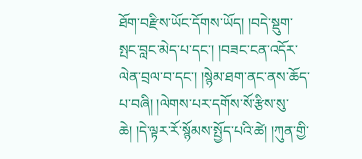ཐོག་བརྫིས་ཡོང་དོགས་ཡོད། །བདེ་སྡུག་སྤང་བླང་མེད་པ་དང་། །བཟང་ངན་འདོར་ལེན་བྲལ་བ་དང་། །སྙེམ་ཐག་ནང་ནས་ཆོད་པ་བཞི། །ལེགས་པར་དགོས་སོ་རྩིས་སུ་ཆེ། །དེ་ལྟར་རོ་སྙོམས་སྤྱོད་པའི་ཚེ། །ཀུན་གྱི་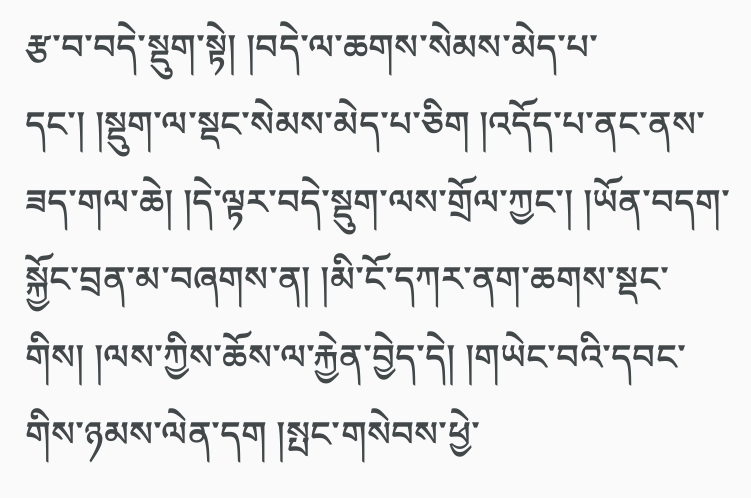རྩ་བ་བདེ་སྡུག་སྟེ། །བདེ་ལ་ཆགས་སེམས་མེད་པ་དང་། །སྡུག་ལ་སྡང་སེམས་མེད་པ་ཅིག །འདོད་པ་ནང་ནས་ཟད་གལ་ཆེ། །དེ་ལྟར་བདེ་སྡུག་ལས་གྲོལ་ཀྱང་། །ཡོན་བདག་སྐྱོང་བྲན་མ་བཞགས་ན། །མི་ངོ་དཀར་ནག་ཆགས་སྡང་གིས། །ལས་ཀྱིས་ཆོས་ལ་རྐྱེན་བྱེད་དེ། །གཡེང་བའི་དབང་གིས་ཉམས་ལེན་དག །སྤང་གསེབས་ཕྱེ་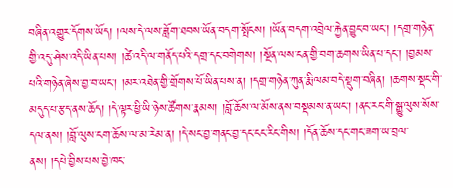བཞིན་འགྱུར་དོགས་ཡོད། །ལས་དེ་ལས་ཟློག་ཐབས་ཡོན་བདག་སྤོངས། །ཡོན་བདག་འབྲེལ་རྐྱེན་བྱུང་བ་ཡང་། །དགྲ་གཉེན་གྱི་འདུ་ཤེས་འདི་ཡིན་པས། །ཚེ་འདི་ལ་གནོད་པའི་དགྲ་དང་བགེགས། །སྔོན་ལས་ངན་གྱི་བག་ཆགས་ཡིན་པ་དང་། །བྱམས་པའི་གཉེན་ཞེས་བྱ་བ་ཡང་། །མར་འཐེན་གྱི་གྲོགས་པོ་ཡིན་པས་ན། །དགྲ་གཉེན་ཀུན་རྨི་ལམ་བདེ་སྡུག་བཞིན། །ཆགས་སྡང་གི་མདུད་པ་རྩད་ནས་ཆོད། །དེ་ལྟར་ཕྱི་ཡི་ཉེས་ཚོགས་རྣམས། །བློ་ཆོས་ལ་མོས་ནས་བསྡམས་ན་ཡང་། །ནང་རང་གི་སྒྱུ་ལུས་སོས་དལ་ནས། །བློ་ལུས་ངག་ཆོས་ལ་མ་རེམ་ན། །དེ་སང་བྱ་གནང་བྱ་དང་ངང་རིང་གིས། །དོན་ཆོས་དང་གང་ཟག་ཡ་བྲལ་ནས། །དཔེ་བྱིས་པས་བྱེ་ཁང་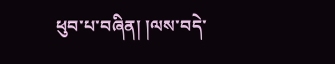ཕུབ་པ་བཞིན། །ལས་བདེ་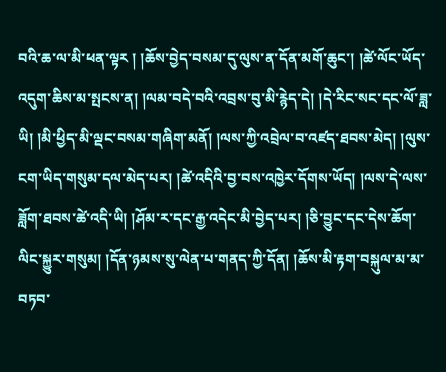བའི་ཆ་ལ་མི་ཕན་ལྟར ། །ཆོས་བྱེད་བསམ་དུ་ལུས་ན་དོན་མགོ་ཆུང་། །ཚེ་ལོང་ཡོད་འདུག་ཆིས་མ་སྤངས་ན། །ལམ་བདེ་བའི་འབྲས་བུ་མི་རྙེད་དེ། །དེ་རིང་སང་དང་ལོ་ཟླ་ཡི། །མི་ཕྱིད་མི་ལྡང་བསམ་གཞིག་མནོ། །ལས་ཀྱི་འབྲེལ་བ་འཛད་ཐབས་མེད། །ལུས་ངག་ཡིད་གསུམ་དལ་མེད་པར། །ཚེ་འདིའི་བྱ་བས་འཁྱེར་དོགས་ཡོད། །ལས་དེ་ལས་ཟློག་ཐབས་ཚེ་འདི་ཡི། །ཤོམ་ར་དང་རྒྱ་འདེང་མི་བྱེད་པར། །ཅི་བྱུང་དང་དེས་ཆོག་ལིང་སྐྱུར་གསུམ། །དོན་ཉམས་སུ་ལེན་པ་གནད་ཀྱི་དོན། །ཆོས་མི་རྟག་བསྐུལ་མ་མ་བཏབ་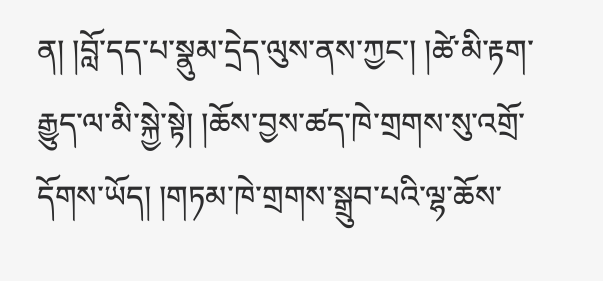ན། །བློ་དད་པ་སྣུམ་དྲེད་ལུས་ནས་ཀྱང་། །ཚེ་མི་རྟག་རྒྱུད་ལ་མི་སྐྱེ་སྟེ། །ཆོས་བྱས་ཚད་ཁེ་གྲགས་སུ་འགྲོ་དོགས་ཡོད། །གཏམ་ཁེ་གྲགས་སྒྲུབ་པའི་ལྷ་ཆོས་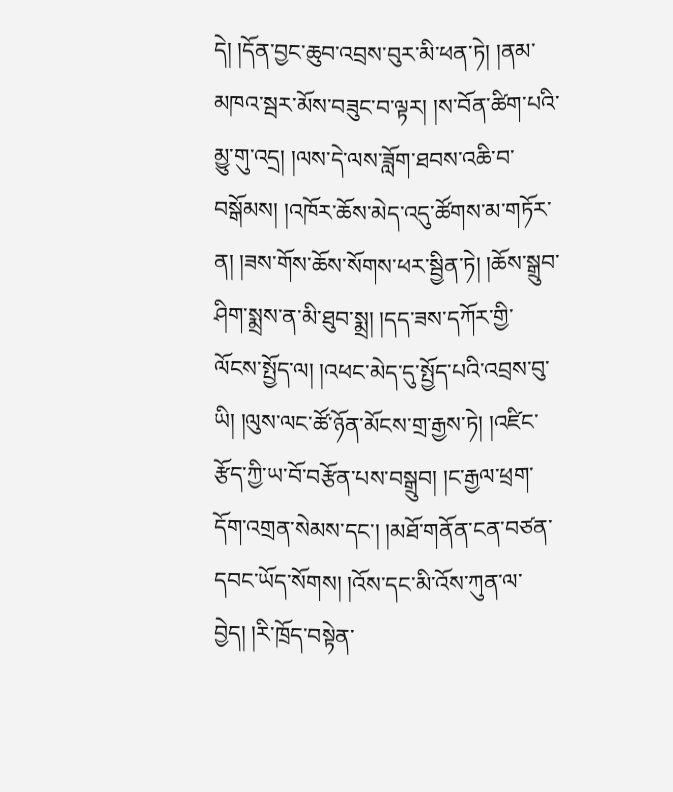དེ། །དོན་བྱང་ཆུབ་འབྲས་བུར་མི་ཕན་ཏེ། །ནམ་མཁའ་སྦར་མོས་བཟུང་བ་ལྟར། །ས་བོན་ཚིག་པའི་མྱུ་གུ་འདྲ། །ལས་དེ་ལས་ཟློག་ཐབས་འཆི་བ་བསྒོམས། །འཁོར་ཆོས་མེད་འདུ་ཚོགས་མ་གཏོར་ན། །ཟས་གོས་ཆོས་སོགས་ཕར་སྦྱིན་ཏེ། །ཆོས་སྒྲུབ་ཤིག་སྨྲས་ན་མི་ཐུབ་སྨྲ། །དད་ཟས་དཀོར་གྱི་ལོངས་སྤྱོད་ལ། །འཕང་མེད་དུ་སྤྱོད་པའི་འབྲས་བུ་ཡི། །ལུས་ལང་ཚོ་ཉོན་མོངས་གྲ་རྒྱས་ཏེ། །འཛིང་རྩོད་ཀྱི་ཡ་བོ་བརྩོན་པས་བསྒྲུབ། །ང་རྒྱལ་ཕྲག་དོག་འགྲན་སེམས་དང་། །མཐོ་གནོན་ངན་བཙན་དབང་ཡོད་སོགས། །འོས་དང་མི་འོས་ཀུན་ལ་བྱེད། །རི་ཁྲོད་བསྟེན་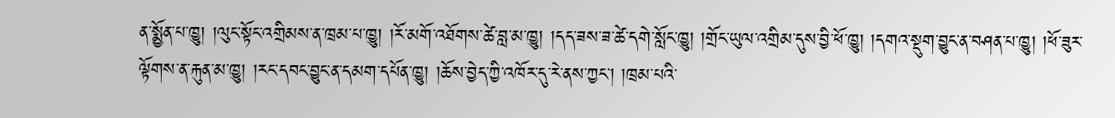ན་སྨྱོན་པ་ཁྱུ། །ལུང་སྟོང་འགྲིམས་ན་ཁྲམ་པ་ཁྱུ། །རོ་མགོ་འཐོགས་ཚེ་བླ་མ་ཁྱུ། །དད་ཟས་ཟ་ཚེ་དགེ་སློང་ཁྱུ། །གྲོང་ཡུལ་འགྲིམ་དུས་བྱི་ཕོ་ཁྱུ། །དགའ་སྡུག་བྱུང་ན་བཤན་པ་ཁྱུ། །ཕོ་ཟུར་ལྟོགས་ན་རྐུན་མ་ཁྱུ། །རང་དབང་བྱུང་ན་དམག་དཔོན་ཁྱུ། །ཆོས་བྱེད་ཀྱི་འཁོར་དུ་རེ་ནས་ཀྱང་། །ཁྲམ་པའི་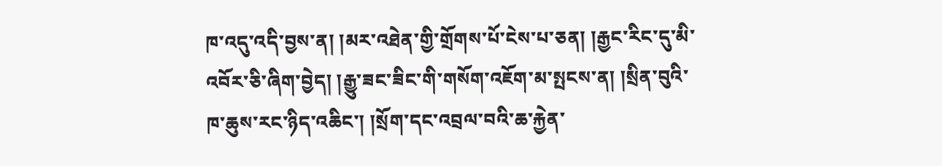ཁ་འདུ་འདི་བྱས་ན། །མར་འཐེན་གྱི་གྲོགས་པོ་ངེས་པ་ཅན། །རྒྱང་རིང་དུ་མི་འབོར་ཅི་ཞིག་བྱེད། །རྒྱུ་ཟང་ཟིང་གི་གསོག་འཇོག་མ་སྤངས་ན། །སྲིན་བུའི་ཁ་ཆུས་རང་ཉིད་འཆིང་། །སྲོག་དང་འབྲལ་བའི་ཆ་རྐྱེན་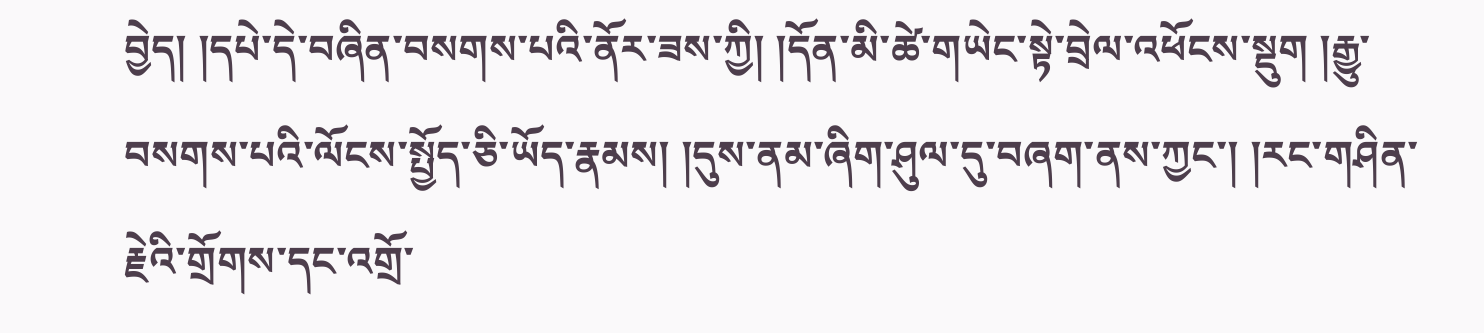བྱེད། །དཔེ་དེ་བཞིན་བསགས་པའི་ནོར་ཟས་ཀྱི། །དོན་མི་ཚེ་གཡེང་སྟེ་བྲེལ་འཕོངས་སྡུག །རྒྱུ་བསགས་པའི་ལོངས་སྤྱོད་ཅི་ཡོད་རྣམས། །དུས་ནམ་ཞིག་ཤུལ་དུ་བཞག་ནས་ཀྱང་། །རང་གཤིན་རྗེའི་གྲོགས་དང་འགྲོ་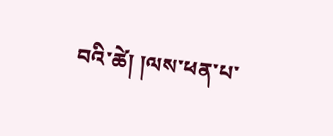བའི་ཚེ། །ལས་ཕན་པ་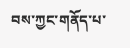བས་ཀྱང་གནོད་པ་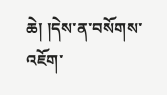ཆེ། །དེས་ན་བསོགས་འཇོག་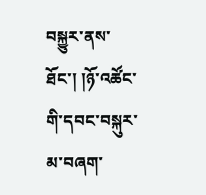བསྐྱུར་ནས་ཐོང་། །ཉོ་འཚོང་གི་དབང་བསྐུར་མ་བཞག་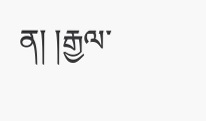ན། །རྒྱལ་